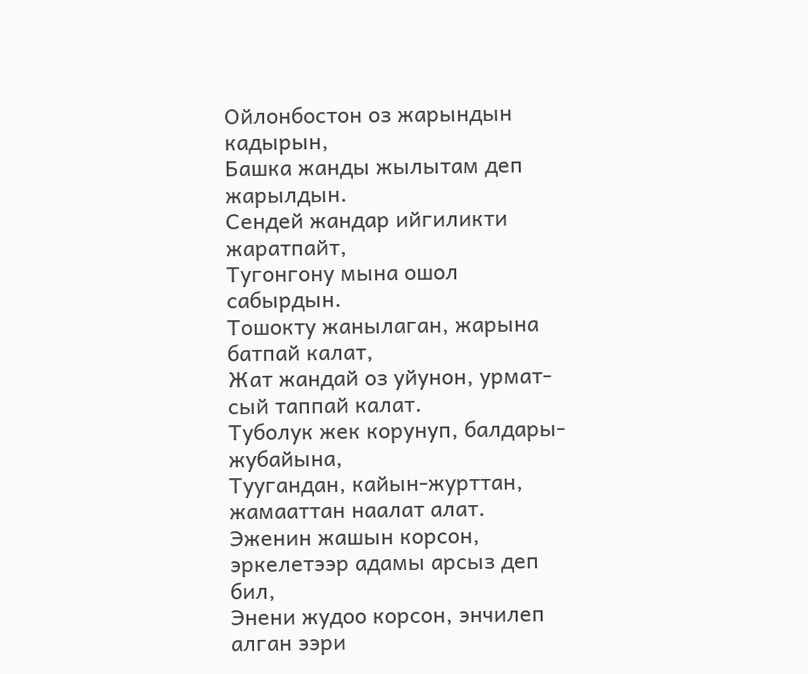Ойлонбостон оз жарындын кадырын,
Башка жанды жылытам деп жарылдын.
Сендей жандар ийгиликти жаратпайт,
Тугонгону мына ошол сабырдын.
Тошокту жанылаган, жарына батпай калат,
Жат жандай оз уйунон, урмат-сый таппай калат.
Туболук жек корунуп, балдары-жубайына,
Туугандан, кайын-журттан, жамааттан наалат алат.
Эженин жашын корсон, эркелетээр адамы арсыз деп бил,
Энени жудоо корсон, энчилеп алган ээри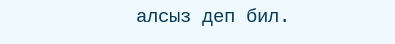алсыз деп бил.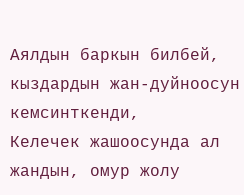Аялдын баркын билбей, кыздардын жан-дуйноосун кемсинткенди,
Келечек жашоосунда ал жандын, омур жолу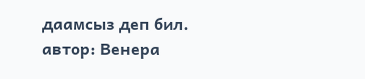даамсыз деп бил.
автор: Венера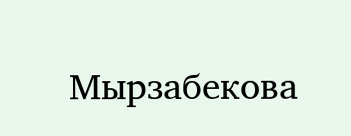Мырзабекова